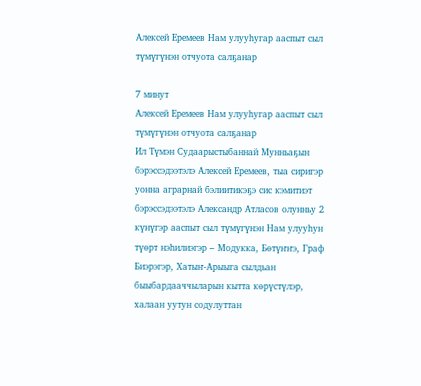Алексей Еремеев Нам улууһугар ааспыт сыл түмүгүнэн отчуота салҕанар

7 минут
Алексей Еремеев Нам улууһугар ааспыт сыл түмүгүнэн отчуота салҕанар
Ил Түмэн Судаарыстыбаннай Мунньаҕын бэрэссэдээтэлэ Алексей Еремеев, тыа сиригэр уонна аграрнай бэлиитикэҕэ сис кэмитиэт бэрэссэдээтэлэ Александр Атласов олунньу 2 күнүгэр ааспыт сыл түмүгүнэн Нам улууһун түөрт нэһилиэгэр – Модукка, Бөтүҥҥэ, Граф Биэрэгэр, Хатыҥ-Арыыга сылдьан быыбардааччыларын кытта көрүстүлэр, халаан уутун содулуттан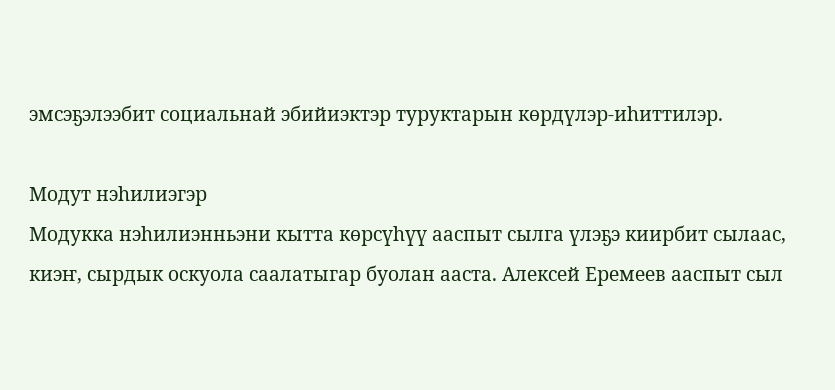эмсэҕэлээбит социальнай эбийиэктэр туруктарын көрдүлэр-иһиттилэр.

Модут нэһилиэгэр
Модукка нэһилиэнньэни кытта көрсүһүү ааспыт сылга үлэҕэ киирбит сылаас, киэҥ, сырдык оскуола саалатыгар буолан ааста. Алексей Еремеев ааспыт сыл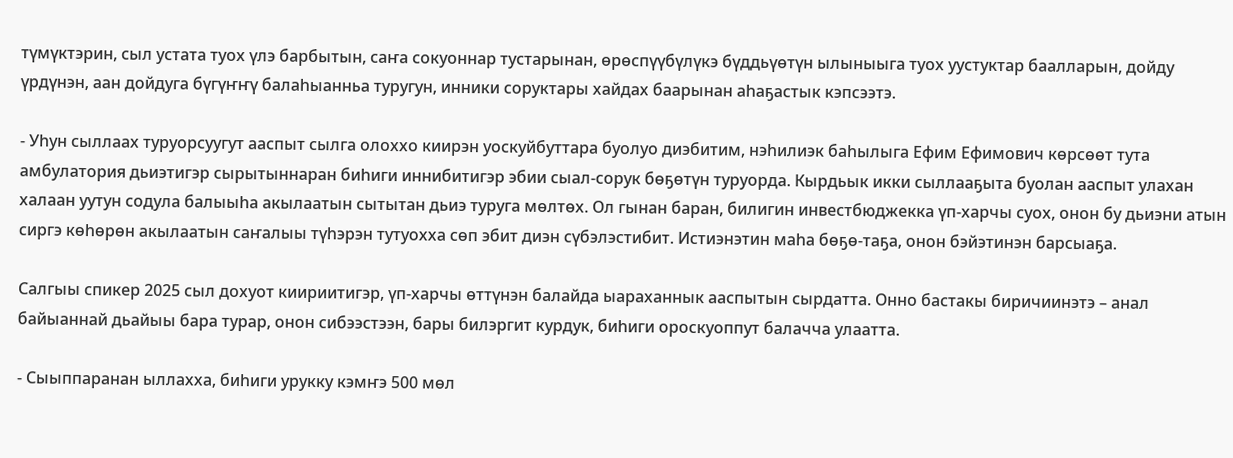түмүктэрин, сыл устата туох үлэ барбытын, саҥа сокуоннар тустарынан, өрөспүүбүлүкэ бүддьүөтүн ылыныыга туох уустуктар баалларын, дойду үрдүнэн, аан дойдуга бүгүҥҥү балаһыанньа туругун, инники соруктары хайдах баарынан аһаҕастык кэпсээтэ.

- Уһун сыллаах туруорсуугут ааспыт сылга олоххо киирэн уоскуйбуттара буолуо диэбитим, нэһилиэк баһылыга Ефим Ефимович көрсөөт тута амбулатория дьиэтигэр сырытыннаран биһиги иннибитигэр эбии сыал-сорук бөҕөтүн туруорда. Кырдьык икки сыллааҕыта буолан ааспыт улахан халаан уутун содула балыыһа акылаатын сытытан дьиэ туруга мөлтөх. Ол гынан баран, билигин инвестбюджекка үп-харчы суох, онон бу дьиэни атын сиргэ көһөрөн акылаатын саҥалыы түһэрэн тутуохха сөп эбит диэн сүбэлэстибит. Истиэнэтин маһа бөҕө-таҕа, онон бэйэтинэн барсыаҕа.

Салгыы спикер 2025 сыл дохуот киириитигэр, үп-харчы өттүнэн балайда ыараханнык ааспытын сырдатта. Онно бастакы биричиинэтэ – анал байыаннай дьайыы бара турар, онон сибээстээн, бары билэргит курдук, биһиги ороскуоппут балачча улаатта.

- Сыыппаранан ыллахха, биһиги урукку кэмҥэ 500 мөл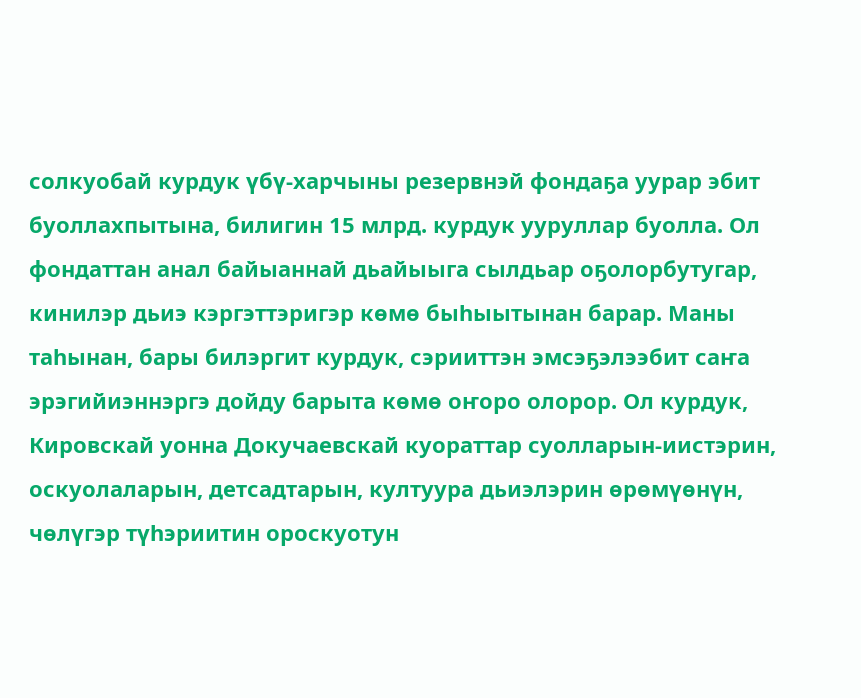солкуобай курдук үбү-харчыны резервнэй фондаҕа уурар эбит буоллахпытына, билигин 15 млрд. курдук ууруллар буолла. Ол фондаттан анал байыаннай дьайыыга сылдьар оҕолорбутугар, кинилэр дьиэ кэргэттэригэр көмө быһыытынан барар. Маны таһынан, бары билэргит курдук, сэрииттэн эмсэҕэлээбит саҥа эрэгийиэннэргэ дойду барыта көмө оҥоро олорор. Ол курдук, Кировскай уонна Докучаевскай куораттар суолларын-иистэрин, оскуолаларын, детсадтарын, култуура дьиэлэрин өрөмүөнүн, чөлүгэр түһэриитин ороскуотун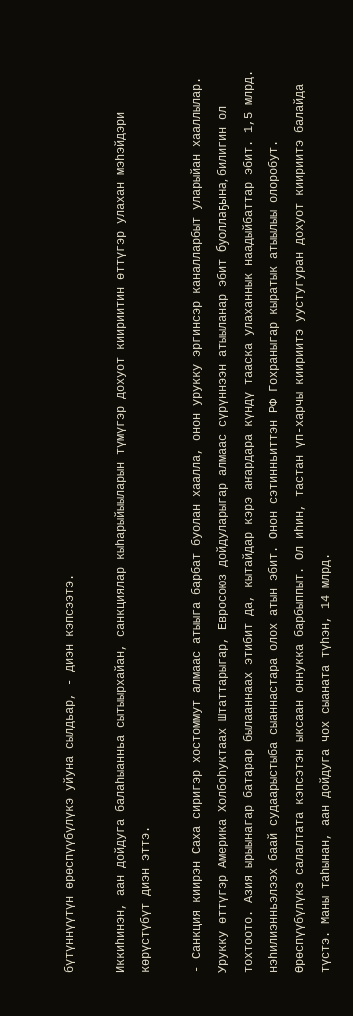бүтүннүүтүн өрөспүүбүлүкэ уйуна сылдьар, - диэн кэпсээтэ.

Иккиһинэн, аан дойдуга балаһыанньа сытыырхайан, санкциялар кыһарыйыыларын түмүгэр дохуот киириитин өттүгэр улахан мэһэйдэри көрүстүбүт диэн эттэ.

- Санкция киирэн Саха сиригэр хостоммут алмаас атыыга барбат буолан хаалла, онон урукку эргинсэр каналларбыт уларыйан хааллылар. Урукку өттүгэр Америка Холбоһуктаах Штаттарыгар, Евросоюз дойдуларыгар алмаас сүрүннээн атыыланар эбит буоллаҕына, билигин ол тохтоото. Азия ырыынагар батарар былааннаах этибит да, кытайдар кэрэ аҥардара күндү тааска улаханнык наадыйбаттар эбит. 1,5 млрд. нэһилиэнньэлээх баай судаарыстыба сыаннастара олох атын эбит. Онон сэтинньиттэн РФ Гохраныгар кыратык атыылыы олоробут. Өрөспүүбүлүкэ салалтата кэпсэтэн ыксаан оннукка барбыппыт. Ол иһин, тастан үп-харчы киириитэ уустугуран дохуот киириитэ балайда түстэ. Маны таһынан, аан дойдуга чох сыаната түһэн, 14 млрд.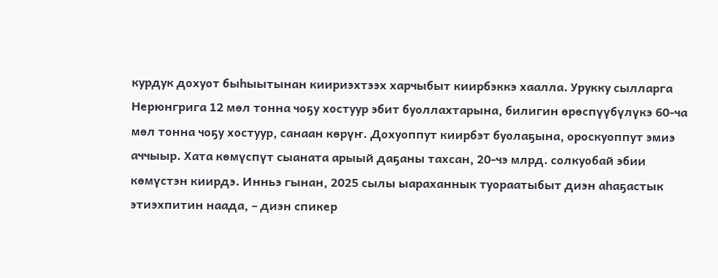курдук дохуот быһыытынан киириэхтээх харчыбыт киирбэккэ хаалла. Урукку сылларга Нерюнгрига 12 мөл тонна чоҕу хостуур эбит буоллахтарына, билигин өрөспүүбүлүкэ 60-ча мөл тонна чоҕу хостуур, санаан көрүҥ. Дохуоппут киирбэт буолаҕына, ороскуоппут эмиэ аччыыр. Хата көмүспүт сыаната арыый даҕаны тахсан, 20-чэ млрд. солкуобай эбии көмүстэн киирдэ. Инньэ гынан, 2025 сылы ыараханнык туораатыбыт диэн аһаҕастык этиэхпитин наада, – диэн спикер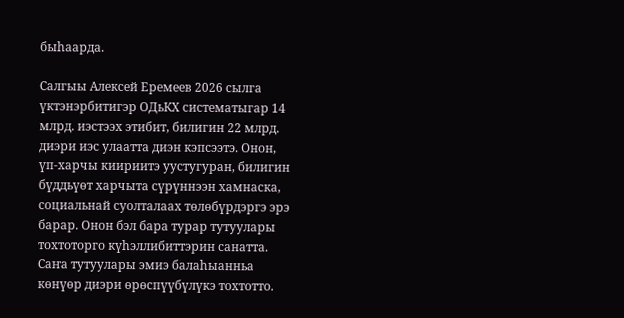быһаарда.

Салгыы Алексей Еремеев 2026 сылга үктэнэрбитигэр ОДьКХ систематыгар 14 млрд. иэстээх этибит, билигин 22 млрд. диэри иэс улаатта диэн кэпсээтэ. Онон, үп-харчы киириитэ уустугуран, билигин бүддьүөт харчыта сүрүннээн хамнаска, социальнай суолталаах төлөбүрдэргэ эрэ барар. Онон бэл бара турар тутуулары тохтоторго күһэллибиттэрин санатта. Саҥа тутуулары эмиэ балаһыанньа көнүөр диэри өрөспүүбүлүкэ тохтотто.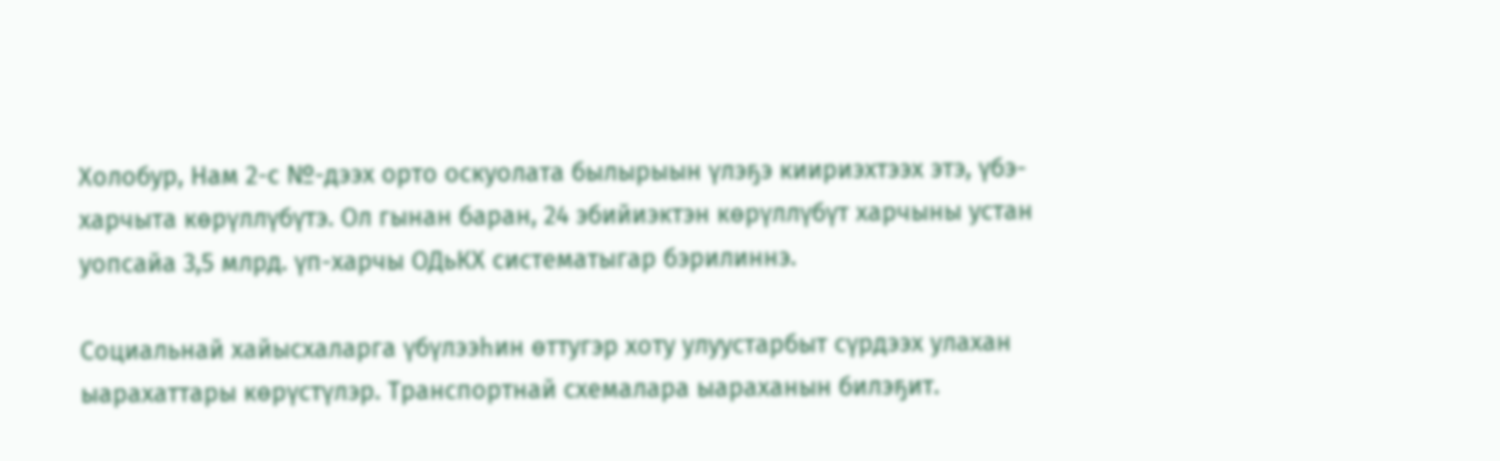Холобур, Нам 2-с №-дээх орто оскуолата былырыын үлэҕэ киириэхтээх этэ, үбэ-харчыта көрүллүбүтэ. Ол гынан баран, 24 эбийиэктэн көрүллүбүт харчыны устан уопсайа 3,5 млрд. үп-харчы ОДьКХ систематыгар бэрилиннэ.

Социальнай хайысхаларга үбүлээһин өттугэр хоту улуустарбыт сүрдээх улахан ыарахаттары көрүстүлэр. Транспортнай схемалара ыараханын билэҕит.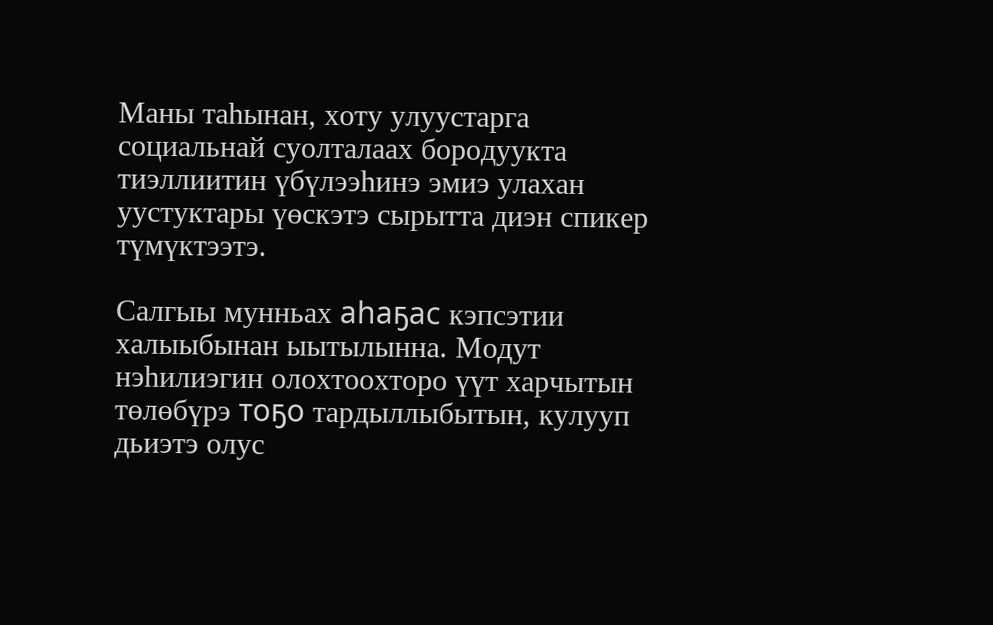Маны таһынан, хоту улуустарга социальнай суолталаах бородуукта тиэллиитин үбүлээһинэ эмиэ улахан уустуктары үөскэтэ сырытта диэн спикер түмүктээтэ.

Салгыы мунньах аһаҕас кэпсэтии халыыбынан ыытылынна. Модут нэһилиэгин олохтоохторо үүт харчытын төлөбүрэ тоҕо тардыллыбытын, кулууп дьиэтэ олус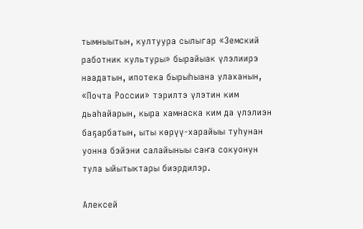тымныытын, култуура сылыгар «Земский работник культуры» бырайыак үлэлиирэ наадатын, ипотека бырыһыана улаханын, «Почта России» тэрилтэ үлэтин ким дьаһайарын, кыра хамнаска ким да үлэлиэн баҕарбатын, ыты көрүү-харайыы туһунан уонна бэйэни салайыныы саҥа сокуонун тула ыйытыктары биэрдилэр.

Алексей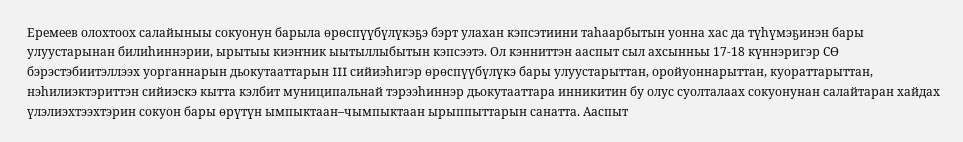Еремеев олохтоох салайыныы сокуонун барыла өрөспүүбүлүкэҕэ бэрт улахан кэпсэтиини таһаарбытын уонна хас да түһүмэҕинэн бары улуустарынан билиһиннэрии, ырытыы киэҥник ыытыллыбытын кэпсээтэ. Ол кэнниттэн ааспыт сыл ахсынньы 17-18 күннэригэр СӨ бэрэстэбиитэллээх уорганнарын дьокутааттарын III сийиэһигэр өрөспүүбүлүкэ бары улуустарыттан, оройуоннарыттан, куораттарыттан, нэһилиэктэриттэн сийиэскэ кытта кэлбит муниципальнай тэрээһиннэр дьокутааттара инникитин бу олус суолталаах сокуонунан салайтаран хайдах үлэлиэхтээхтэрин сокуон бары өрүтүн ымпыктаан–чымпыктаан ырыппыттарын санатта. Ааспыт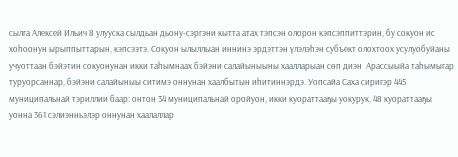сылга Алексей Ильич 8 улууска сылдьан дьону-сэргэни кытта атах тэпсэн олорон кэпсэппиттэрин, бу сокуон ис хоһоонун ырыппыттарын, кэпсээтэ. Сокуон ылыллыан иннинэ эрдэттэн үлэлэһэн субъект олохтоох усулуобуйаны учуоттаан бэйэтин сокуонунан икки таһымнаах бэйэни салайыныыны хаалларыан сөп диэн  Арассыыйа таһымыгар туруорсаннар, бэйэни салайыныы ситимэ оннунан хаалбытын иһитиннэрдэ. Уопсайа Саха сиригэр 445 муниципальнай тэриллии баар: онтон 34 муниципальнай оройуон, икки куораттааҕы уокурук, 48 куораттааҕы уонна 361 сэлиэнньэлэр оннунан хаалаллар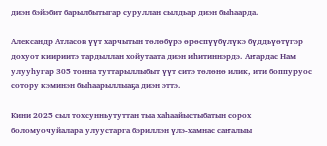диэн бэйэбит барылбытыгар суруллан сылдьар диэн быһаарда.

Александр Атласов үүт харчытын төлөбүрэ өрөспүүбүлүкэ бүддьүөтүгэр дохуот киириитэ тардыллан хойутаата диэн иһитиннэрдэ. Аҥардас Нам улууһугар 305 тонна туттарыллыбыт үүт ситэ төлөнө илик, ити боппуруос сотору кэминэн быһаарыллыаҕа диэн эттэ.

Кини 2025 сыл тохсунньутуттан тыа хаһаайыстыбатын сорох боломуочуйалара улуустарга бэриллэн үлэ-хамнас саҥалыы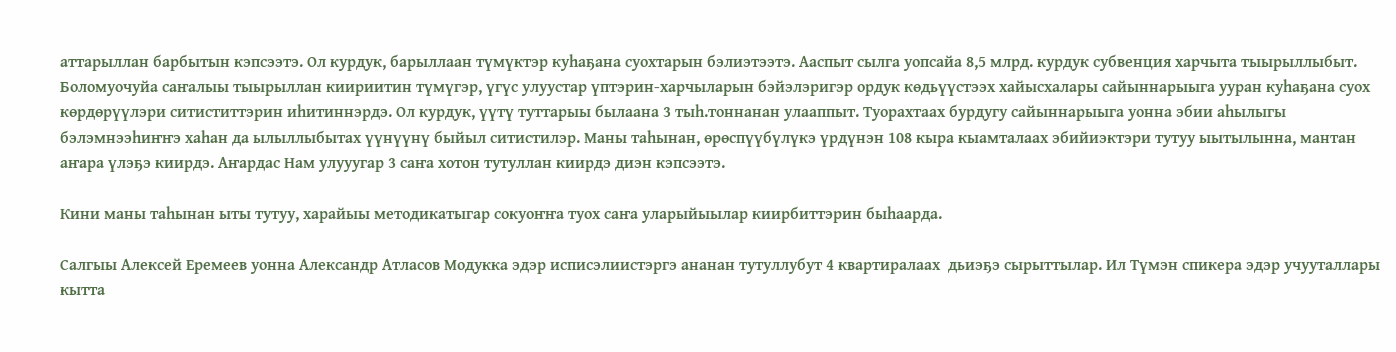аттарыллан барбытын кэпсээтэ. Ол курдук, барыллаан түмүктэр куһаҕана суохтарын бэлиэтээтэ. Ааспыт сылга уопсайа 8,5 млрд. курдук субвенция харчыта тыырыллыбыт. Боломуочуйа саҥалыы тыырыллан киириитин түмүгэр, үгүс улуустар үптэрин-харчыларын бэйэлэригэр ордук көдьүүстээх хайысхалары сайыннарыыга ууран куһаҕана суох көрдөрүүлэри ситиститтэрин иһитиннэрдэ. Ол курдук, үүтү туттарыы былаана 3 тыһ.тоннанан улааппыт. Туорахтаах бурдугу сайыннарыыга уонна эбии аһылыгы бэлэмнээһиҥҥэ хаһан да ылыллыбытах үүнүүнү быйыл ситистилэр. Маны таһынан, өрөспүүбүлүкэ үрдүнэн 108 кыра кыамталаах эбийиэктэри тутуу ыытылынна, мантан аҥара үлэҕэ киирдэ. Аҥардас Нам улууугар 3 саҥа хотон тутуллан киирдэ диэн кэпсээтэ.

Кини маны таһынан ыты тутуу, харайыы методикатыгар сокуоҥҥа туох саҥа уларыйыылар киирбиттэрин быһаарда.

Салгыы Алексей Еремеев уонна Александр Атласов Модукка эдэр исписэлиистэргэ ананан тутуллубут 4 квартиралаах  дьиэҕэ сырыттылар. Ил Түмэн спикера эдэр учууталлары кытта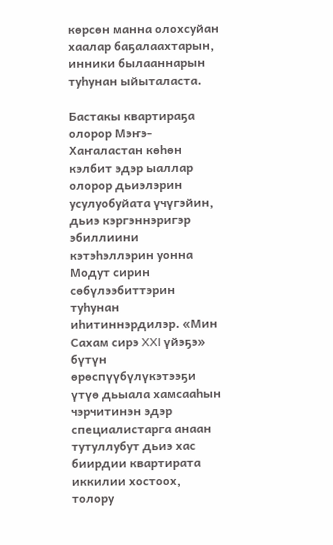көрсөн манна олохсуйан хаалар баҕалаахтарын, инники былааннарын туһунан ыйыталаста.

Бастакы квартираҕа олорор Мэҥэ-Хаҥаластан көһөн кэлбит эдэр ыаллар олорор дьиэлэрин усулуобуйата үчүгэйин, дьиэ кэргэннэригэр эбиллиини кэтэһэллэрин уонна Модут сирин сөбүлээбиттэрин туһунан иһитиннэрдилэр. «Мин Сахам сирэ XXI үйэҕэ» бүтүн өрөспүүбүлүкэтээҕи үтүө дьыала хамсааһын чэрчитинэн эдэр специалистарга анаан тутуллубут дьиэ хас биирдии квартирата иккилии хостоох, толору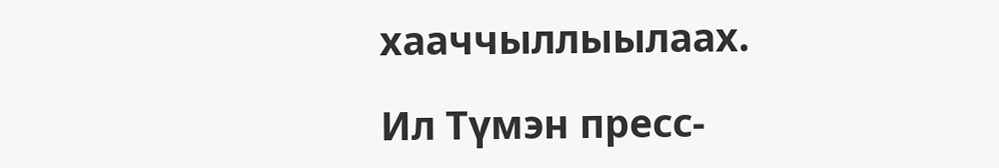хааччыллыылаах.

Ил Түмэн пресс-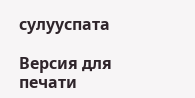сулууспата

Версия для печати